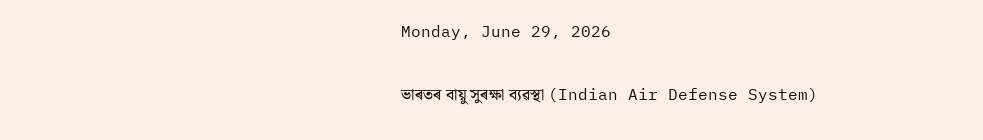Monday, June 29, 2026

ভাৰতৰ বায়ু সুৰক্ষা ব্যৱস্থা (Indian Air Defense System)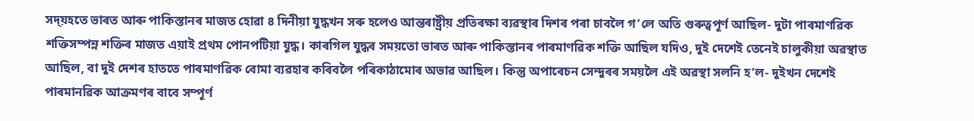সদ্য়হতে ভাৰত আৰু পাকিস্তানৰ মাজত হোৱা ৪ দিনীয়া যুদ্ধখন সৰু হলেও আন্তৰাষ্ট্ৰীয় প্ৰতিৰক্ষা ব্যৱস্থাৰ দিশৰ পৰা চাবলৈ গ’লে অতি গুৰুত্বপূৰ্ণ আছিল- দুটা পাৰমাণৱিক শক্তিসম্পন্ন শক্তিৰ মাজত এয়াই প্ৰথম পোনপটিয়া যুদ্ধ। কাৰগিল যুদ্ধৰ সময়তো ভাৰত আৰু পাকিস্তানৰ পাৰমাণৱিক শক্তি আছিল যদিও, দুই দেশেই তেনেই চালুকীয়া অৱস্থাত আছিল, বা দুই দেশৰ হাততে পাৰমাণৱিক বোমা ব্যৱহাৰ কৰিবলৈ পৰিকাঠামোৰ অভাৱ আছিল। কিন্তু অপাৰেচন সেন্দুৰৰ সময়লৈ এই অৱস্থা সলনি হ’ল- দুইখন দেশেই পাৰমানৱিক আক্ৰমণৰ বাবে সম্পূৰ্ণ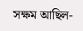সক্ষম আছিল-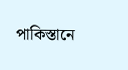পাকিস্তানে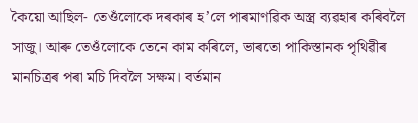কৈয়ো আছিল- তেওঁলোকে দৰকাৰ হ’লে পাৰমাণৱিক অস্ত্ৰ ব্যৱহাৰ কৰিবলৈ সাজু। আৰু তেওঁলোকে তেনে কাম কৰিলে, ভাৰতো পাকিস্তানক পৃথিৱীৰ মানচিত্ৰৰ পৰা মচি দিবলৈ সক্ষম। বৰ্তমান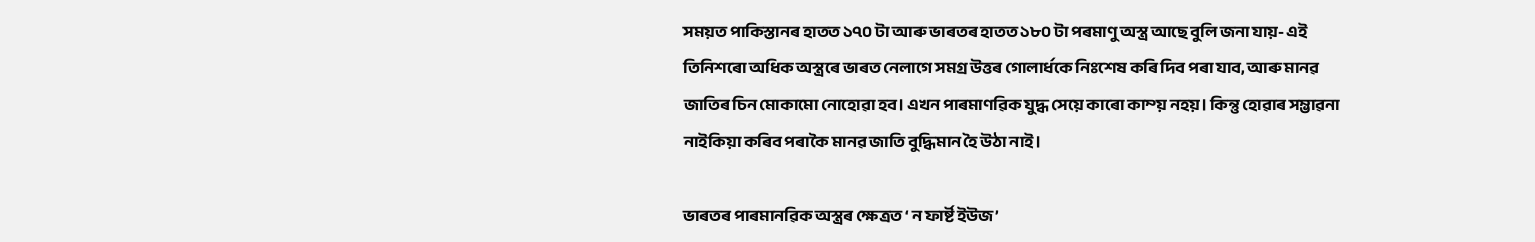সময়ত পাকিস্তানৰ হাতত ১৭০ টা আৰু ভাৰতৰ হাতত ১৮০ টা পৰমাণু অস্ত্ৰ আছে বুলি জনা যায়- এই তিনিশৰো অধিক অস্ত্ৰৰে ভাৰত নেলাগে সমগ্ৰ উত্তৰ গোলাৰ্ধকে নিঃশেষ কৰি দিব পৰা যাব, আৰু মানৱ জাতিৰ চিন মোকামো নোহোৱা হব। এখন পাৰমাণৱিক যুদ্ধ সেয়ে কাৰো কাম্য় নহয়। কিন্তু হোৱাৰ সম্ভাৱনা নাইকিয়া কৰিব পৰাকৈ মানৱ জাতি বুদ্ধিমান হৈ উঠা নাই।

ভাৰতৰ পাৰমানৱিক অস্ত্ৰৰ ক্ষেত্ৰত ‘ ন ফাৰ্ষ্ট ইউজ’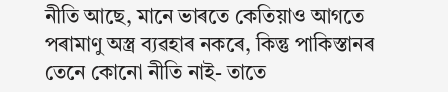নীতি আছে, মানে ভাৰতে কেতিয়াও আগতে পৰামাণু অস্ত্ৰ ব্যৱহাৰ নকৰে, কিন্তু পাকিস্তানৰ তেনে কোনো নীতি নাই- তাতে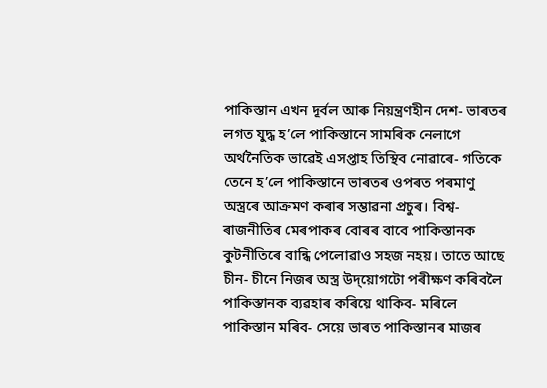পাকিস্তান এখন দূৰ্বল আৰু নিয়ন্ত্ৰণহীন দেশ- ভাৰতৰ লগত যুদ্ধ হ’লে পাকিস্তানে সামৰিক নেলাগে অৰ্থনৈতিক ভাৱেই এসপ্তাহ তিস্থিব নোৱাৰে- গতিকে তেনে হ’লে পাকিস্তানে ভাৰতৰ ওপৰত পৰমাণু অস্ত্ৰৰে আক্ৰমণ কৰাৰ সম্ভাৱনা প্ৰচুৰ। বিশ্ব-ৰাজনীতিৰ মেৰপাকৰ বোৰৰ বাবে পাকিস্তানক কুটনীতিৰে বান্ধি পেলোৱাও সহজ নহয়। তাতে আছে চীন- চীনে নিজৰ অস্ত্ৰ উদ্য়োগটো পৰীক্ষণ কৰিবলৈ পাকিস্তানক ব্যৱহাৰ কৰিয়ে থাকিব- মৰিলে পাকিস্তান মৰিব- সেয়ে ভাৰত পাকিস্তানৰ মাজৰ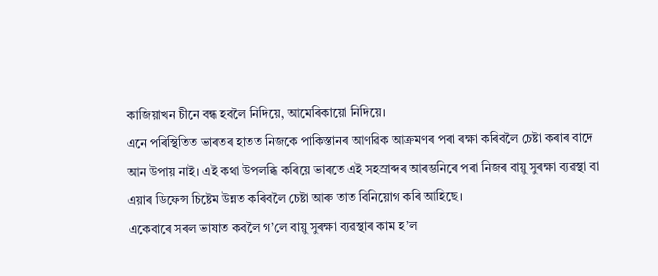কাজিয়াখন চীনে বন্ধ হবলৈ নিদিয়ে, আমেৰিকায়ো নিদিয়ে।
এনে পৰিস্থিতিত ভাৰতৰ হাতত নিজকে পাকিস্তানৰ আণৱিক আক্ৰমণৰ পৰা ৰক্ষা কৰিবলৈ চেষ্টা কৰাৰ বাদে আন উপায় নাই। এই কথা উপলব্ধি কৰিয়ে ভাৰতে এই সহস্ৰাব্দৰ আৰম্ভনিৰে পৰা নিজৰ বায়ু সুৰক্ষা ব্যৱস্থা বা এয়াৰ ডিফেন্স চিষ্টেম উন্নত কৰিবলৈ চেষ্টা আৰু তাত বিনিয়োগ কৰি আহিছে।
একেবাৰে সৰল ভাষাত কবলৈ গ’লে বায়ু সুৰক্ষা ব্যৱস্থাৰ কাম হ’ল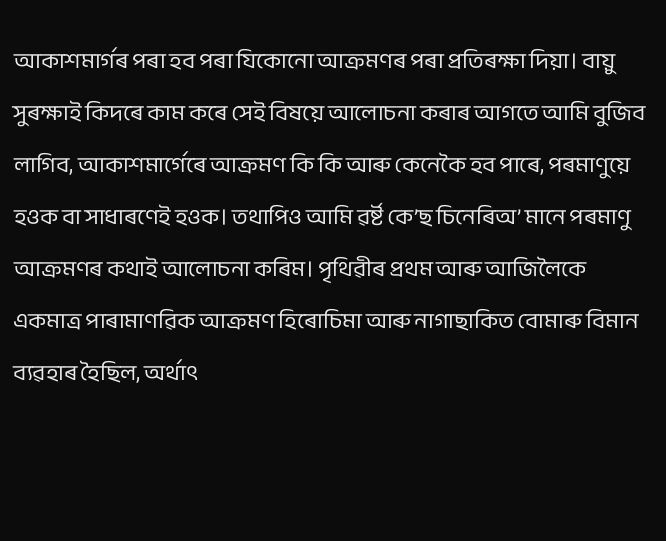আকাশমাৰ্গৰ পৰা হব পৰা যিকোনো আক্ৰমণৰ পৰা প্ৰতিৰক্ষা দিয়া। বায়ু সুৰক্ষাই কিদৰে কাম কৰে সেই বিষয়ে আলোচনা কৰাৰ আগতে আমি বুজিব লাগিব, আকাশমাৰ্গেৰে আক্ৰমণ কি কি আৰু কেনেকৈ হব পাৰে, পৰমাণুয়ে হওক বা সাধাৰণেই হওক। তথাপিও আমি ৱৰ্ষ্ট কে’ছ চিনেৰিঅ’ মানে পৰমাণু আক্ৰমণৰ কথাই আলোচনা কৰিম। পৃথিৱীৰ প্ৰথম আৰু আজিলৈকে একমাত্ৰ পাৰামাণৱিক আক্ৰমণ হিৰোচিমা আৰু নাগাছাকিত বোমাৰু বিমান ব্যৱহাৰ হৈছিল, অৰ্থাৎ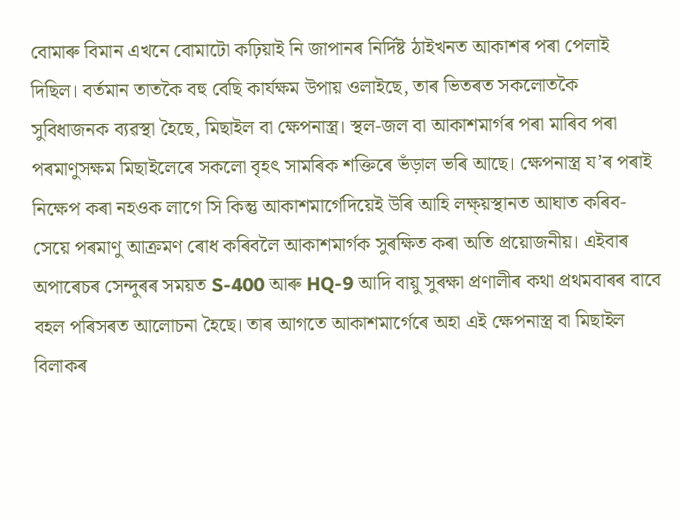বোমাৰু বিমান এখনে বোমাটো কঢ়িয়াই নি জাপানৰ নিৰ্দিষ্ট ঠাইখনত আকাশৰ পৰা পেলাই দিছিল। বৰ্তমান তাতকৈ বহু বেছি কাৰ্যক্ষম উপায় ওলাইছে, তাৰ ভিতৰত সকলোতকৈ সুবিধাজনক ব্যৱস্থা হৈছে, মিছাইল বা ক্ষেপনাস্ত্ৰ। স্থল-জল বা আকাশমাৰ্গৰ পৰা মাৰিব পৰা পৰমাণুসক্ষম মিছাইলেৰে সকলো বৃহৎ সামৰিক শক্তিৰে ভঁড়াল ভৰি আছে। ক্ষেপনাস্ত্ৰ য’ৰ পৰাই নিক্ষেপ কৰা নহওক লাগে সি কিন্তু আকাশমাৰ্গেদিয়েই উৰি আহি লক্ষ্য়স্থানত আঘাত কৰিব- সেয়ে পৰমাণু আক্ৰমণ ৰোধ কৰিবলৈ আকাশমাৰ্গক সুৰক্ষিত কৰা অতি প্ৰয়োজনীয়। এইবাৰ অপাৰেচৰ সেন্দুৰৰ সময়ত S-400 আৰু HQ-9 আদি বায়ু সুৰক্ষা প্ৰণালীৰ কথা প্ৰথমবাৰৰ বাবে বহল পৰিসৰত আলোচনা হৈছে। তাৰ আগতে আকাশমাৰ্গেৰে অহা এই ক্ষেপনাস্ত্ৰ বা মিছাইল বিলাকৰ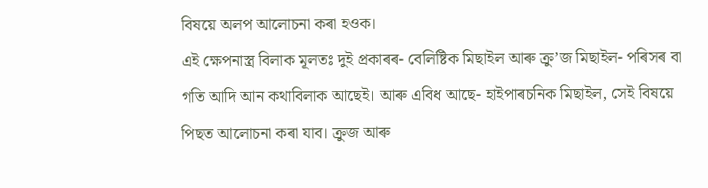বিষয়ে অলপ আলোচনা কৰা হওক।
এই ক্ষেপনাস্ত্ৰ বিলাক মূলতঃ দুই প্ৰকাৰৰ- বেলিষ্টিক মিছাইল আৰু ক্ৰু’জ মিছাইল- পৰিসৰ বা গতি আদি আন কথাবিলাক আছেই। আৰু এবিধ আছে- হাইপাৰচনিক মিছাইল, সেই বিষয়ে পিছত আলোচনা কৰা যাব। ক্ৰুজ আৰু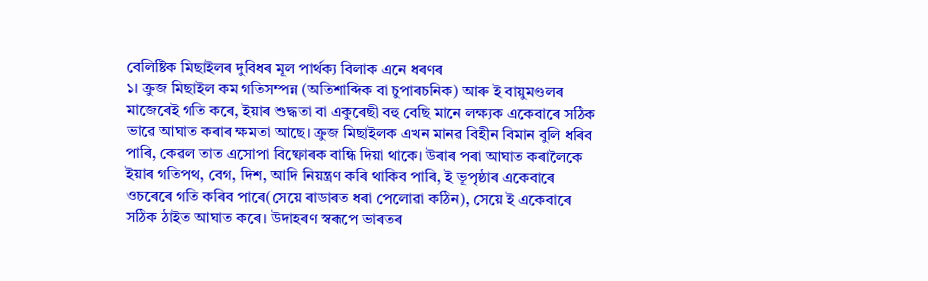বেলিষ্টিক মিছাইলৰ দুবিধৰ মূল পাৰ্থক্য বিলাক এনে ধৰণৰ
১। ক্ৰুজ মিছাইল কম গতিসম্পন্ন (অতিশাব্দিক বা চুপাৰচনিক) আৰু ই বায়ুমণ্ডলৰ মাজেৰেই গতি কৰে, ইয়াৰ শুদ্ধতা বা একুৰেছী বহু বেছি মানে লক্ষ্যক একেবাৰে সঠিক ভাৱে আঘাত কৰাৰ ক্ষমতা আছে। ক্ৰুজ মিছাইলক এখন মানৱ বিহীন বিমান বুলি ধৰিব পাৰি, কেৱল তাত এসোপা বিষ্ফোৰক বান্ধি দিয়া থাকে। উৰাৰ পৰা আঘাত কৰালৈকে ইয়াৰ গতিপথ, বেগ, দিশ, আদি নিয়ন্ত্ৰণ কৰি থাকিব পাৰি, ই ভূপৃষ্ঠাৰ একেবাৰে ওচৰেৰে গতি কৰিব পাৰে(সেয়ে ৰাডাৰত ধৰা পেলোৱা কঠিন), সেয়ে ই একেবাৰে সঠিক ঠাইত আঘাত কৰে। উদাহৰণ স্বৰূপে ভাৰতৰ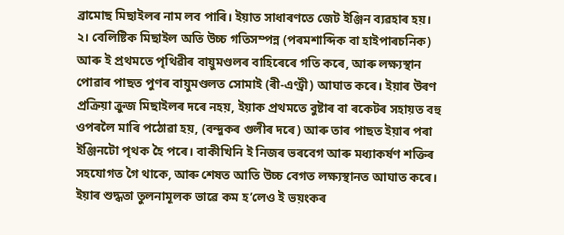ব্ৰামোছ মিছাইলৰ নাম লব পাৰি। ইয়াত সাধাৰণতে জেট ইঞ্জিন ব্যৱহাৰ হয়।
২। বেলিষ্টিক মিছাইল অতি উচ্চ গতিসম্পন্ন (পৰমশাব্দিক বা হাইপাৰচনিক) আৰু ই প্ৰথমতে পৃথিৱীৰ বায়ুমণ্ডলৰ বাহিৰেৰে গতি কৰে, আৰু লক্ষ্যস্থান পোৱাৰ পাছত পুণৰ বায়ুমণ্ডলত সোমাই (ৰী-এণ্ট্ৰী) আঘাত কৰে। ইয়াৰ উৰণ প্ৰক্ৰিয়া ক্ৰুজ মিছাইলৰ দৰে নহয়, ইয়াক প্ৰথমতে বুষ্টাৰ বা ৰকেটৰ সহায়ত বহু ওপৰলৈ মাৰি পঠোৱা হয়, (বন্দুকৰ গুলীৰ দৰে) আৰু তাৰ পাছত ইয়াৰ পৰা ইঞ্জিনটো পৃথক হৈ পৰে। বাকীখিনি ই নিজৰ ভৰবেগ আৰু মধ্যাকৰ্ষণ শক্তিৰ সহযোগত গৈ থাকে, আৰু শেষত আতি উচ্চ বেগত লক্ষ্যস্থানত আঘাত কৰে। ইয়াৰ শুদ্ধতা তুলনামূলক ভাৱে কম হ’লেও ই ভয়ংকৰ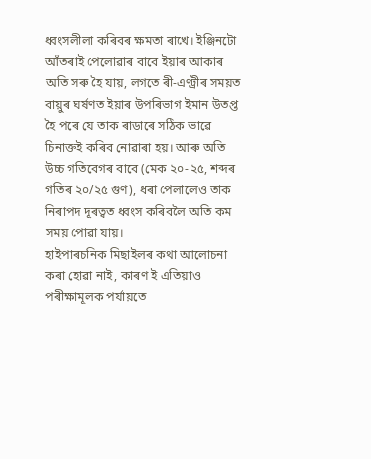ধ্বংসলীলা কৰিবৰ ক্ষমতা ৰাখে। ইঞ্জিনটো আঁতৰাই পেলোৱাৰ বাবে ইয়াৰ আকাৰ অতি সৰু হৈ যায়, লগতে ৰী-এণ্ট্ৰীৰ সময়ত বায়ুৰ ঘৰ্ষণত ইয়াৰ উপৰিভাগ ইমান উতপ্ত হৈ পৰে যে তাক ৰাডাৰে সঠিক ভাৱে চিনাক্তই কৰিব নোৱাৰা হয়। আৰু অতি উচ্চ গতিবেগৰ বাবে (মেক ২০-২৫, শব্দৰ গতিৰ ২০/২৫ গুণ), ধৰা পেলালেও তাক নিৰাপদ দূৰত্বত ধ্বংস কৰিবলৈ অতি কম সময় পোৱা যায়।
হাইপাৰচনিক মিছাইলৰ কথা আলোচনা কৰা হোৱা নাই, কাৰণ ই এতিয়াও পৰীক্ষামূলক পৰ্যায়তে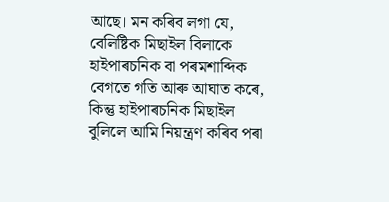আছে। মন কৰিব লগা যে, বেলিষ্টিক মিছাইল বিলাকে হাইপাৰচনিক বা পৰমশাব্দিক বেগতে গতি আৰু আঘাত কৰে, কিন্তু হাইপাৰচনিক মিছাইল বুলিলে আমি নিয়ন্ত্ৰণ কৰিব পৰা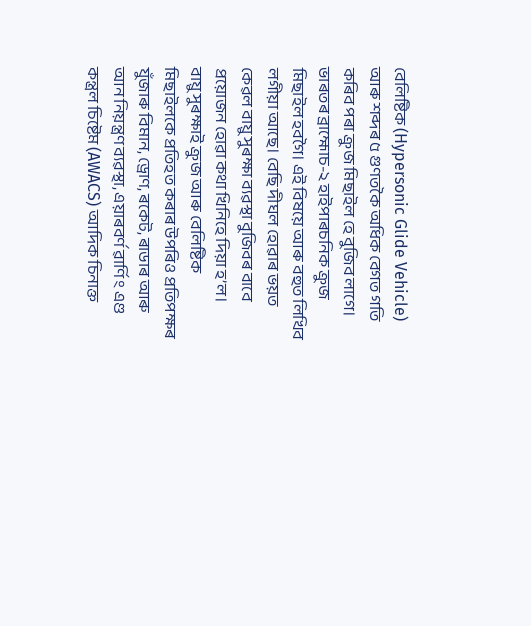বেলিষ্টিক (Hypersonic Glide Vehicle) আৰু শব্দৰ ৫ গুণতকৈ অধিক বেগত গতি কৰিব পৰা ক্ৰুজ মিছাইল হে বুজিব লাগে। ভাৰতৰ ব্ৰাহ্মোচ-২ হাইপাৰচনিক ক্ৰুজ মিছাইল হবগৈ। এই বিষয়ে আৰু বহুত লিখিব লগীয়া আছে। বেছি দীঘল হোৱাৰ ভয়ত কেৱল বায়ু সুৰক্ষা ব্যৱস্থা বুজিবৰ বাবে প্ৰয়োজন হোৱা কথা খিনিহে দিয়া হ’ল।
বায়ু সুৰক্ষাই ক্ৰুজ আৰু বেলিষ্টিক মিছাইলকে প্ৰতিহত কৰাৰ উপৰিও প্ৰতিপক্ষৰ যুঁজাৰু বিমান, ড্ৰোণ, ৰকেট, ৰাডাৰ আৰু আন নিয়ন্ত্ৰণ ব্যৱস্থা, এয়াৰবৰ্ণ ৱাৰ্ণিং এণ্ড কন্ত্ৰল চিষ্টেম (AWACS) আদিক চিনাক্ত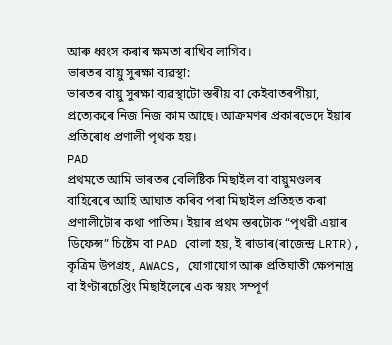আৰু ধ্বংস কৰাৰ ক্ষমতা ৰাখিব লাগিব।
ভাৰতৰ বায়ু সুৰক্ষা ব্যৱস্থা:
ভাৰতৰ বায়ু সুৰক্ষা ব্যৱস্থাটো স্তৰীয় বা কেইবাতৰপীয়া, প্ৰত্যেকৰে নিজ নিজ কাম আছে। আক্ৰমণৰ প্ৰকাৰভেদে ইয়াৰ প্ৰতিৰোধ প্ৰণালী পৃথক হয়।
PAD
প্ৰথমতে আমি ভাৰতৰ বেলিষ্টিক মিছাইল বা বায়ুমণ্ডলৰ বাহিৰেৰে আহি আঘাত কৰিব পৰা মিছাইল প্ৰতিহত কৰা প্ৰণালীটোৰ কথা পাতিম। ইয়াৰ প্ৰথম স্তৰটোক “পৃথৱী এয়াৰ ডিফেন্স” চিষ্টেম বা PAD বোলা হয়, ই ৰাডাৰ(ৰাজেন্দ্ৰ LRTR), কৃত্ৰিম উপগ্ৰহ, AWACS, যোগাযোগ আৰু প্ৰতিঘাতী ক্ষেপনাস্ত্ৰ বা ইণ্টাৰচেপ্তিং মিছাইলেৰে এক স্বয়ং সম্পূৰ্ণ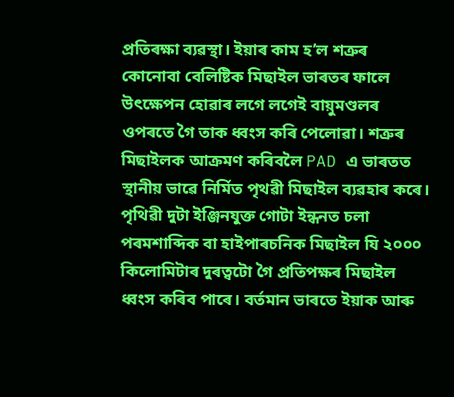প্ৰতিৰক্ষা ব্যৱস্থা। ইয়াৰ কাম হ’ল শত্ৰুৰ কোনোবা বেলিষ্টিক মিছাইল ভাৰতৰ ফালে উৎক্ষেপন হোৱাৰ লগে লগেই বায়ুমণ্ডলৰ ওপৰতে গৈ তাক ধ্বংস কৰি পেলোৱা। শত্ৰুৰ মিছাইলক আক্ৰমণ কৰিবলৈ PAD এ ভাৰতত স্থানীয় ভাৱে নিৰ্মিত পৃথৱী মিছাইল ব্যৱহাৰ কৰে। পৃথিৱী দুটা ইঞ্জিনযুক্ত গোটা ইন্ধনত চলা পৰমশাব্দিক বা হাইপাৰচনিক মিছাইল যি ২০০০ কিলোমিটাৰ দুৰত্বটো গৈ প্ৰতিপক্ষৰ মিছাইল ধ্বংস কৰিব পাৰে। বৰ্তমান ভাৰতে ইয়াক আৰু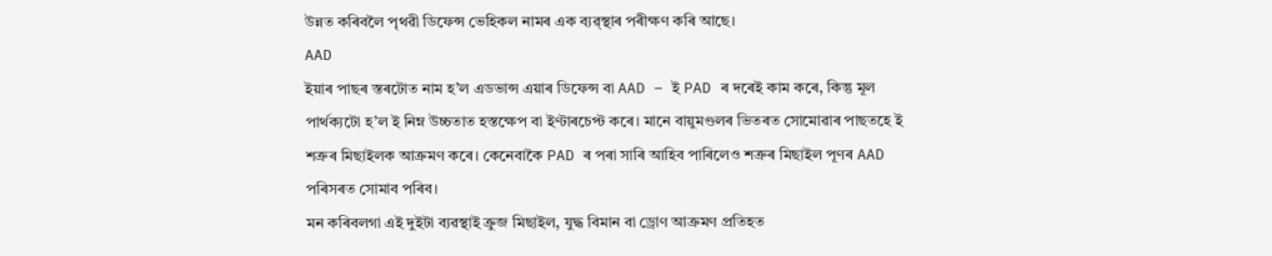উন্নত কৰিবলৈ পৃথৱী ডিফেন্স ভেহিকল নামৰ এক ব্যৱ্স্থাৰ পৰীক্ষণ কৰি আছে।
AAD
ইয়াৰ পাছৰ স্তৰটোত নাম হ’ল এডভান্স এয়াৰ ডিফেন্স বা AAD – ই PAD ৰ দৰেই কাম কৰে, কিন্তু মূল পাৰ্থক্যটো হ’ল ই নিম্ন উচ্চতাত হস্তক্ষেপ বা ইণ্টাৰচেপ্ট কৰে। মানে বায়ুমণ্ডলৰ ভিতৰত সোমোৱাৰ পাছতহে ই শত্ৰুৰ মিছাইলক আক্ৰমণ কৰে। কেনেবাকৈ PAD ৰ পৰা সাৰি আহিব পাৰিলেও শত্ৰুৰ মিছাইল পূণৰ AAD পৰিসৰত সোমাব পৰিব।
মন কৰিবলগা এই দুইটা ব্যৱস্থাই ক্ৰুজ মিছাইল, যুদ্ধ বিমান বা ড্ৰোণ আক্ৰমণ প্ৰতিহত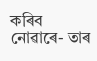কৰিব নোৱাৰে- তাৰ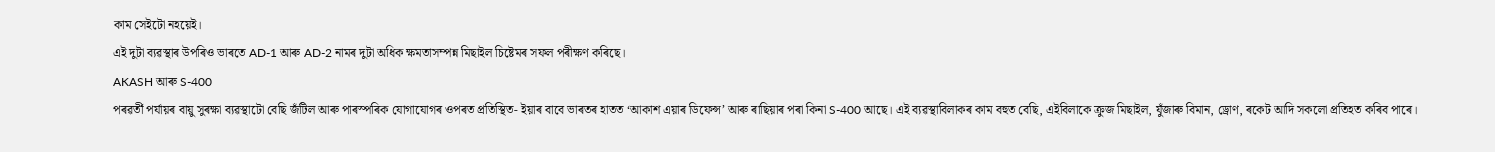কাম সেইটো নহয়েই।
এই দুটা ব্যৱস্থাৰ উপৰিও ভাৰতে AD-1 আৰু AD-2 নামৰ দুটা অধিক ক্ষমতাসম্পন্ন মিছাইল চিষ্টেমৰ সফল পৰীক্ষণ কৰিছে।
AKASH আৰু S-400
পৰৱৰ্তী পৰ্যায়ৰ বায়ু সুৰক্ষা ব্যৱস্থাটো বেছি জঁটিল আৰু পাৰস্পৰিক যোগাযোগৰ ওপৰত প্ৰতিস্থিত- ইয়াৰ বাবে ভাৰতৰ হাতত ‘আকাশ এয়াৰ ডিফেন্স’ আৰু ৰাছিয়াৰ পৰা কিনা S-400 আছে। এই ব্যৱস্থাবিলাকৰ কাম বহুত বেছি, এইবিলাকে ক্ৰুজ মিছাইল, যুঁজাৰু বিমান, ড্ৰোণ, ৰকেট আদি সকলো প্ৰতিহত কৰিব পাৰে।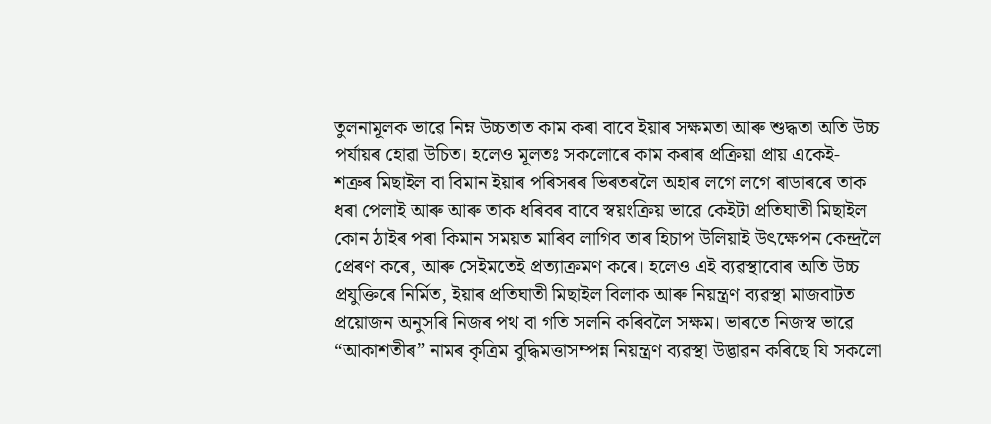তুলনামূলক ভাৱে নিম্ন উচ্চতাত কাম কৰা বাবে ইয়াৰ সক্ষমতা আৰু শুদ্ধতা অতি উচ্চ পৰ্যায়ৰ হোৱা উচিত। হলেও মূলতঃ সকলোৰে কাম কৰাৰ প্ৰক্ৰিয়া প্ৰায় একেই- শত্ৰুৰ মিছাইল বা বিমান ইয়াৰ পৰিসৰৰ ভিৰতৰলৈ অহাৰ লগে লগে ৰাডাৰৰে তাক ধৰা পেলাই আৰু আৰু তাক ধৰিবৰ বাবে স্বয়ংক্ৰিয় ভাৱে কেইটা প্ৰতিঘাতী মিছাইল কোন ঠাইৰ পৰা কিমান সময়ত মাৰিব লাগিব তাৰ হিচাপ উলিয়াই উৎক্ষেপন কেন্দ্ৰলৈ প্ৰেৰণ কৰে, আৰু সেইমতেই প্ৰত্যাক্ৰমণ কৰে। হলেও এই ব্যৱস্থাবোৰ অতি উচ্চ প্ৰযুক্তিৰে নিৰ্মিত, ইয়াৰ প্ৰতিঘাতী মিছাইল বিলাক আৰু নিয়ন্ত্ৰণ ব্যৱস্থা মাজবাটত প্ৰয়োজন অনুসৰি নিজৰ পথ বা গতি সলনি কৰিবলৈ সক্ষম। ভাৰতে নিজস্ব ভাৱে “আকাশতীৰ” নামৰ কৃত্ৰিম বুদ্ধিমত্তাসম্পন্ন নিয়ন্ত্ৰণ ব্যৱস্থা উদ্ভাৱন কৰিছে যি সকলো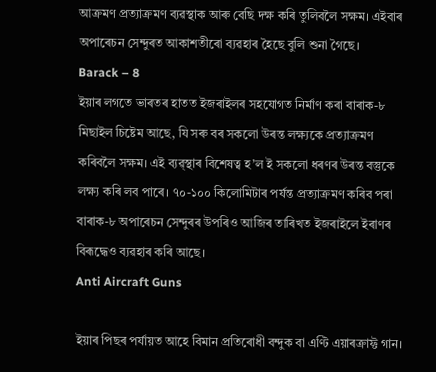আক্ৰমণ প্ৰত্যাক্ৰমণ ব্যৱস্থাক আৰু বেছি দক্ষ কৰি তুলিবলৈ সক্ষম। এইবাৰ অপাৰেচন সেন্দুৰত আকাশতীৰো ব্যৱহাৰ হৈছে বুলি শুনা গৈছে।
Barack – 8
ইয়াৰ লগতে ভাৰতৰ হাতত ইজৰাইলৰ সহযোগত নিৰ্মাণ কৰা বাৰাক-৮ মিছাইল চিষ্টেম আছে, যি সৰু বৰ সকলো উৰন্ত লক্ষ্যকে প্ৰত্যাক্ৰমণ কৰিবলৈ সক্ষম। এই ব্যৱ্স্থাৰ বিশেষত্ব হ’ল ই সকলো ধৰণৰ উৰন্ত বস্তুকে লক্ষ্য কৰি লব পাৰে। ৭০-১০০ কিলোমিটাৰ পৰ্যন্ত প্ৰত্যাক্ৰমণ কৰিব পৰা বাৰাক-৮ অপাৰেচন সেন্দুৰৰ উপৰিও আজিৰ তাৰিখত ইজৰাইলে ইৰাণৰ বিৰূদ্ধেও ব্যৱহাৰ কৰি আছে।
Anti Aircraft Guns

ইয়াৰ পিছৰ পৰ্যায়ত আহে বিমান প্ৰতিৰোধী বন্দুক বা এণ্টি এয়াৰক্ৰাফ্ট গান।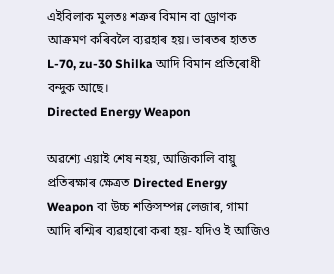এইবিলাক মুলতঃ শত্ৰুৰ বিমান বা ড্ৰোণক আক্ৰমণ কৰিবলৈ ব্যৱহাৰ হয়। ভাৰতৰ হাতত L-70, zu-30 Shilka আদি বিমান প্ৰতিৰোধী বন্দুক আছে।
Directed Energy Weapon

অৱশ্যে এয়াই শেষ নহয়, আজিকালি বায়ু প্ৰতিৰক্ষাৰ ক্ষেত্ৰত Directed Energy Weapon বা উচ্চ শক্তিসম্পন্ন লেজাৰ, গামা আদি ৰশ্মিৰ ব্যৱহাৰো কৰা হয়- যদিও ই আজিও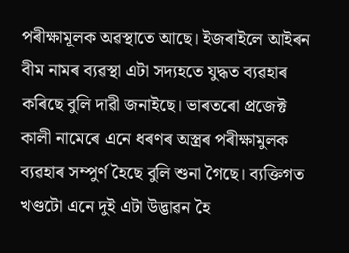পৰীক্ষামূলক অৱস্থাতে আছে। ইজৰাইলে আইৰন বীম নামৰ ব্যৱস্থা এটা সদ্যহতে যুদ্ধত ব্যৱহাৰ কৰিছে বুলি দাৱী জনাইছে। ভাৰতৰো প্ৰজেক্ট কালী নামেৰে এনে ধৰণৰ অস্ত্ৰৰ পৰীক্ষামুলক ব্যৱহাৰ সম্পুৰ্ণ হৈছে বুলি শুনা গৈছে। ব্যক্তিগত খণ্ডটো এনে দুই এটা উদ্ভাৱন হৈ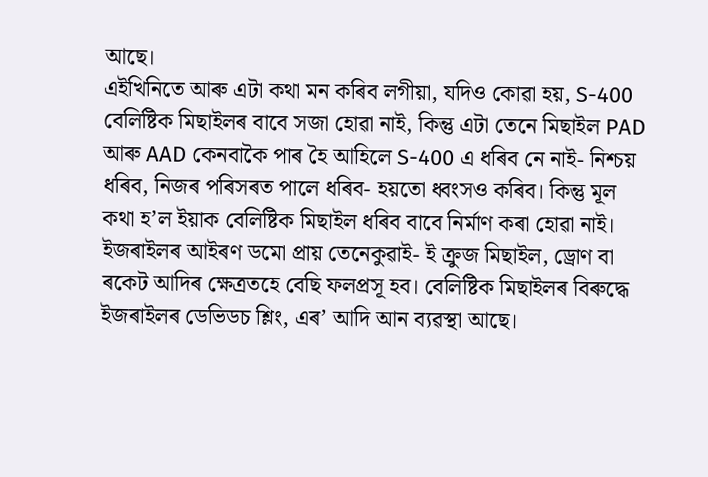আছে।
এইখিনিতে আৰু এটা কথা মন কৰিব লগীয়া, যদিও কোৱা হয়, S-400 বেলিষ্টিক মিছাইলৰ বাবে সজা হোৱা নাই, কিন্তু এটা তেনে মিছাইল PAD আৰু AAD কেনবাকৈ পাৰ হৈ আহিলে S-400 এ ধৰিব নে নাই- নিশ্চয় ধৰিব, নিজৰ পৰিসৰত পালে ধৰিব- হয়তো ধ্বংসও কৰিব। কিন্তু মূল কথা হ’ল ইয়াক বেলিষ্টিক মিছাইল ধৰিব বাবে নিৰ্মাণ কৰা হোৱা নাই। ইজৰাইলৰ আইৰণ ডমো প্ৰায় তেনেকুৱাই- ই ক্ৰুজ মিছাইল, ড্ৰোণ বা ৰকেট আদিৰ ক্ষেত্ৰতহে বেছি ফলপ্ৰসূ হব। বেলিষ্টিক মিছাইলৰ বিৰুদ্ধে ইজৰাইলৰ ডেভিডচ শ্লিং, এৰ’ আদি আন ব্যৱস্থা আছে।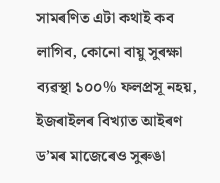সামৰণিত এটা কথাই কব লাগিব, কোনো বায়ু সুৰক্ষা ব্যৱস্থা ১০০% ফলপ্ৰসূ নহয়, ইজৰাইলৰ বিখ্যাত আইৰণ ড’মৰ মাজেৰেও সুৰুঙা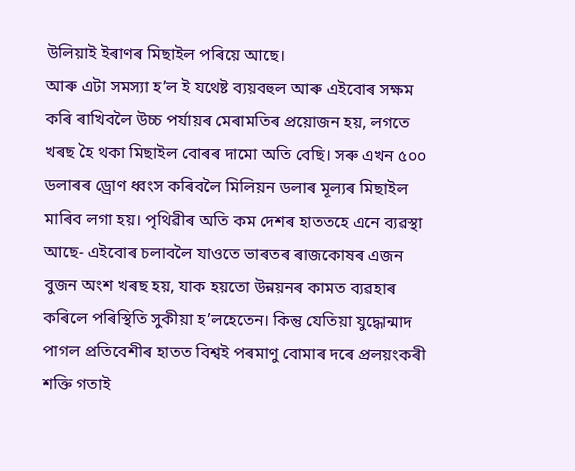উলিয়াই ইৰাণৰ মিছাইল পৰিয়ে আছে।
আৰু এটা সমস্যা হ’ল ই যথেষ্ট ব্যয়বহুল আৰু এইবোৰ সক্ষম কৰি ৰাখিবলৈ উচ্চ পৰ্যায়ৰ মেৰামতিৰ প্ৰয়োজন হয়, লগতে খৰছ হৈ থকা মিছাইল বোৰৰ দামো অতি বেছি। সৰু এখন ৫০০ ডলাৰৰ ড্ৰোণ ধ্বংস কৰিবলৈ মিলিয়ন ডলাৰ মূল্যৰ মিছাইল মাৰিব লগা হয়। পৃথিৱীৰ অতি কম দেশৰ হাততহে এনে ব্যৱস্থা আছে- এইবোৰ চলাবলৈ যাওতে ভাৰতৰ ৰাজকোষৰ এজন বুজন অংশ খৰছ হয়, যাক হয়তো উন্নয়নৰ কামত ব্যৱহাৰ কৰিলে পৰিস্থিতি সুকীয়া হ’লহেতেন। কিন্তু যেতিয়া যুদ্ধোন্মাদ পাগল প্ৰতিবেশীৰ হাতত বিশ্বই পৰমাণু বোমাৰ দৰে প্ৰলয়ংকৰী শক্তি গতাই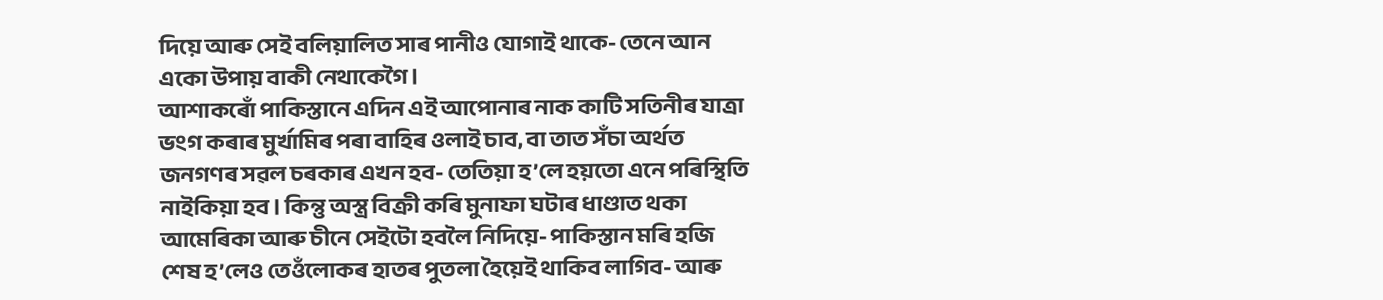দিয়ে আৰু সেই বলিয়ালিত সাৰ পানীও যোগাই থাকে- তেনে আন একো উপায় বাকী নেথাকেগৈ।
আশাকৰোঁ পাকিস্তানে এদিন এই আপোনাৰ নাক কাটি সতিনীৰ যাত্ৰা ভংগ কৰাৰ মুৰ্খামিৰ পৰা বাহিৰ ওলাই চাব, বা তাত সঁচা অৰ্থত জনগণৰ সৱল চৰকাৰ এখন হব- তেতিয়া হ’লে হয়তো এনে পৰিস্থিতি নাইকিয়া হব। কিন্তু অস্ত্ৰ বিক্ৰী কৰি মুনাফা ঘটাৰ ধাণ্ডাত থকা আমেৰিকা আৰু চীনে সেইটো হবলৈ নিদিয়ে- পাকিস্তান মৰি হজি শেষ হ’লেও তেওঁলোকৰ হাতৰ পুতলা হৈয়েই থাকিব লাগিব- আৰু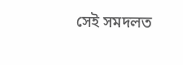সেই সমদলত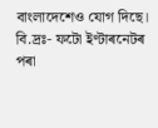বাংলাদেশেও যোগ দিছে।
বি.দ্ৰঃ- ফটো ইণ্টাৰনেটৰ পৰা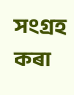সংগ্ৰহ কৰা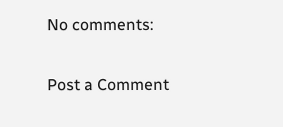No comments:

Post a Comment